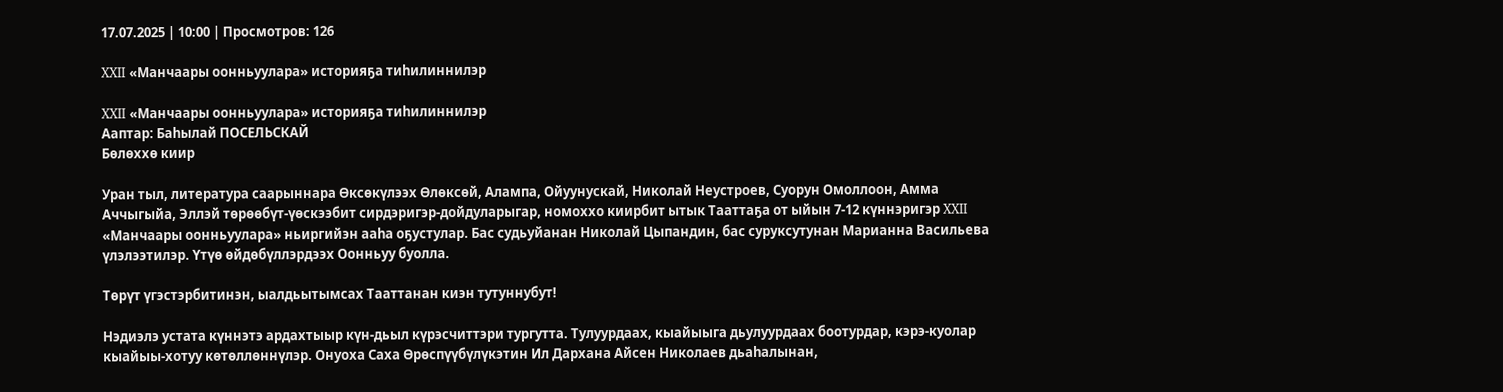17.07.2025 | 10:00 | Просмотров: 126

XXII «Манчаары оонньуулара» историяҕа тиһилиннилэр

XXII «Манчаары оонньуулара» историяҕа тиһилиннилэр
Ааптар: Баһылай ПОСЕЛЬСКАЙ
Бөлөххө киир

Уран тыл, литература саарыннара Өксөкүлээх Өлөксөй, Алампа, Ойуунускай, Николай Неустроев, Суорун Омоллоон, Амма Аччыгыйа, Эллэй төрөөбүт-үөскээбит сирдэригэр-дойдуларыгар, номоххо киирбит ытык Тааттаҕа от ыйын 7-12 күннэригэр XXII «Манчаары оонньуулара» ньиргийэн ааһа оҕустулар. Бас судьуйанан Николай Цыпандин, бас суруксутунан Марианна Васильева үлэлээтилэр. Үтүө өйдөбүллэрдээх Оонньуу буолла.

Төрүт үгэстэрбитинэн, ыалдьытымсах Тааттанан киэн тутуннубут!

Нэдиэлэ устата күннэтэ ардахтыыр күн-дьыл күрэсчиттэри тургутта. Тулуурдаах, кыайыыга дьулуурдаах боотурдар, кэрэ-куолар кыайыы-хотуу көтөллөннүлэр. Онуоха Саха Өрөспүүбүлүкэтин Ил Дархана Айсен Николаев дьаһалынан,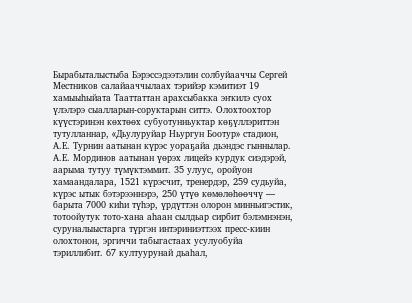Бырабыталыстыба Бэрэссэдээтэлин солбуйааччы Сергей Местников салайааччылаах тэрийэр кэмитиэт 19 хамыыһыйата Тааттаттан арахсыбакка эҥкилэ суох үлэлэрэ сыалларын-соруктарын ситтэ. Олохтоохтор күүстэринэн көхтөөх субуотунньуктар көҕүллэриттэн тутулланнар, «Дьулуруйар Ньургун Боотур» стадион, А.Е. Турнин аатынан күрэс уораҕайа дьэндэс гыннылар. А.Е. Мординов аатынан үөрэх лицейэ курдук сиэдэрэй, аарыма тутуу түмүктэммит. 35 улуус, оройуон хамаандалара, 1521 күрэсчит, тренердэр, 259 судьуйа, күрэс ытык бэтэрээннэрэ, 250 үтүө көмөлөһөөччү — барыта 7000 киһи түһэр, үрдүттэн олорон минньигэстик, тотоойутук тото-хана аһаан сылдьар сирбит бэлэмнэнэн, суруналыыстарга түргэн интэриниэттээх пресс-киин олохтонон, эргиччи табыгастаах усулуобуйа тэриллибит. 67 култуурунай дьаһал,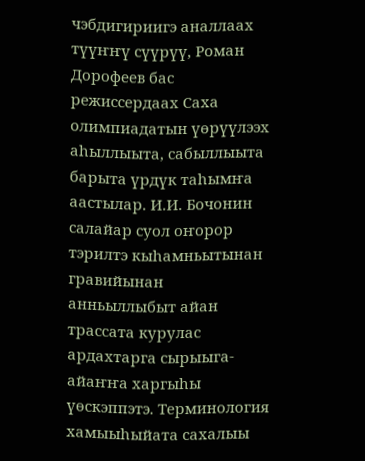чэбдигириигэ аналлаах түүҥҥү сүүрүү, Роман Дорофеев бас режиссердаах Саха олимпиадатын үөрүүлээх аһыллыыта, сабыллыыта барыта үрдүк таһымҥа аастылар. И.И. Бочонин салайар суол оҥорор тэрилтэ кыһамньытынан гравийынан анньыллыбыт айан трассата курулас ардахтарга сырыыга-айаҥҥа харгыһы үөскэппэтэ. Терминология хамыыһыйата сахалыы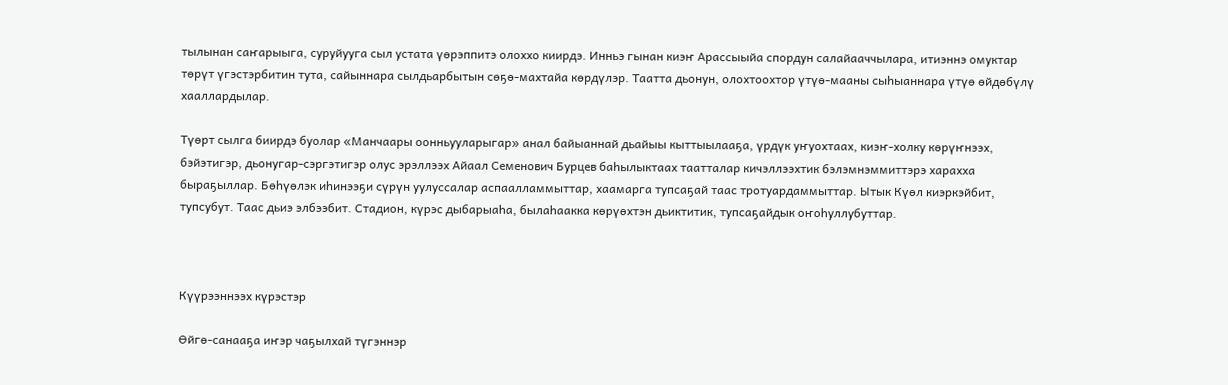тылынан саҥарыыга, суруйууга сыл устата үөрэппитэ олоххо киирдэ. Инньэ гынан киэҥ Арассыыйа спордун салайааччылара, итиэннэ омуктар төрүт үгэстэрбитин тута, сайыннара сылдьарбытын сөҕө-махтайа көрдүлэр. Таатта дьонун, олохтоохтор үтүө-мааны сыһыаннара үтүө өйдөбүлү хааллардылар.

Түөрт сылга биирдэ буолар «Манчаары оонньууларыгар» анал байыаннай дьайыы кыттыылааҕа, үрдүк уҥуохтаах, киэҥ-холку көрүҥнээх, бэйэтигэр, дьонугар-сэргэтигэр олус эрэллээх Айаал Семенович Бурцев баһылыктаах таатталар кичэллээхтик бэлэмнэммиттэрэ харахха быраҕыллар. Бөһүөлэк иһинээҕи сүрүн уулуссалар аспаалламмыттар, хаамарга тупсаҕай таас тротуардаммыттар. Ытык Күөл киэркэйбит, тупсубут. Таас дьиэ элбээбит. Стадион, күрэс дыбарыаһа, былаһаакка көрүөхтэн дьиктитик, тупсаҕайдык оҥоһуллубуттар.



Күүрээннээх күрэстэр

Өйгө-санааҕа иҥэр чаҕылхай түгэннэр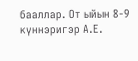бааллар. От ыйын 8-9 күннэригэр А.Е.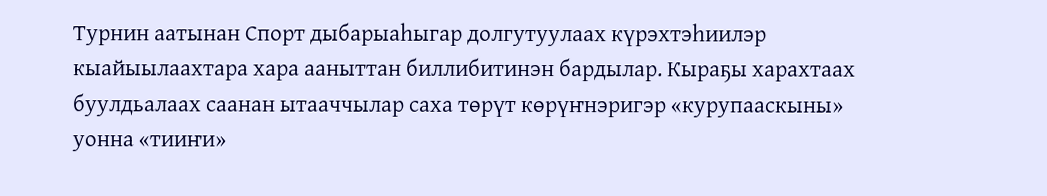Турнин аатынан Спорт дыбарыаһыгар долгутуулаах күрэхтэһиилэр кыайыылаахтара хара ааныттан биллибитинэн бардылар. Кыраҕы харахтаах буулдьалаах саанан ытааччылар саха төрүт көрүҥнэригэр «курупааскыны» уонна «тииҥи»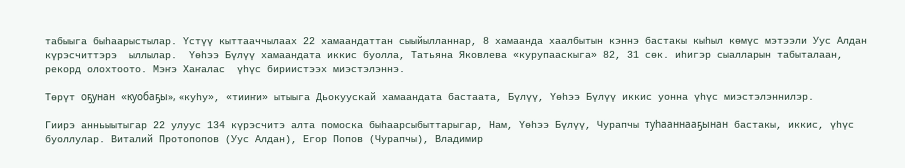табыыга быһаарыстылар. Үстүү кыттааччылаах 22 хамаандаттан сыыйылланнар, 8 хамаанда хаалбытын кэннэ бастакы кыһыл көмүс мэтээли Уус Алдан күрэсчиттэрэ  ыллылар.  Үөһээ Бүлүү хамаандата иккис буолла, Татьяна Яковлева «курупааскыга» 82, 31 сөк. иһигэр сыалларын табыталаан, рекорд олохтоото. Мэҥэ Хаҥалас  үһүс бириистээх миэстэлэннэ.

Төрүт оҕунан «куобаҕы», «куһу», «тииҥи» ытыыга Дьокуускай хамаандата бастаата, Бүлүү, Үөһээ Бүлүү иккис уонна үһүс миэстэлэннилэр.

Гиирэ анньыытыгар 22 улуус 134 күрэсчитэ алта помоска быһаарсыбыттарыгар, Нам, Үөһээ Бүлүү, Чурапчы туһааннааҕынан бастакы, иккис, үһүс буоллулар. Виталий Протопопов (Уус Алдан), Егор Попов (Чурапчы), Владимир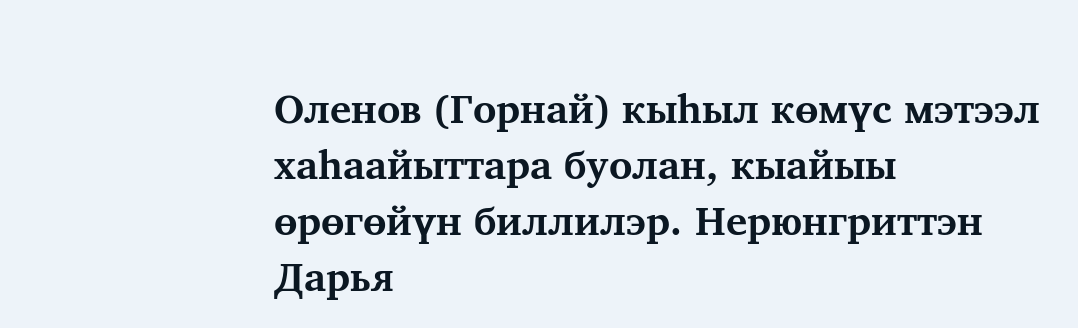Оленов (Горнай) кыһыл көмүс мэтээл хаһаайыттара буолан, кыайыы өрөгөйүн биллилэр. Нерюнгриттэн Дарья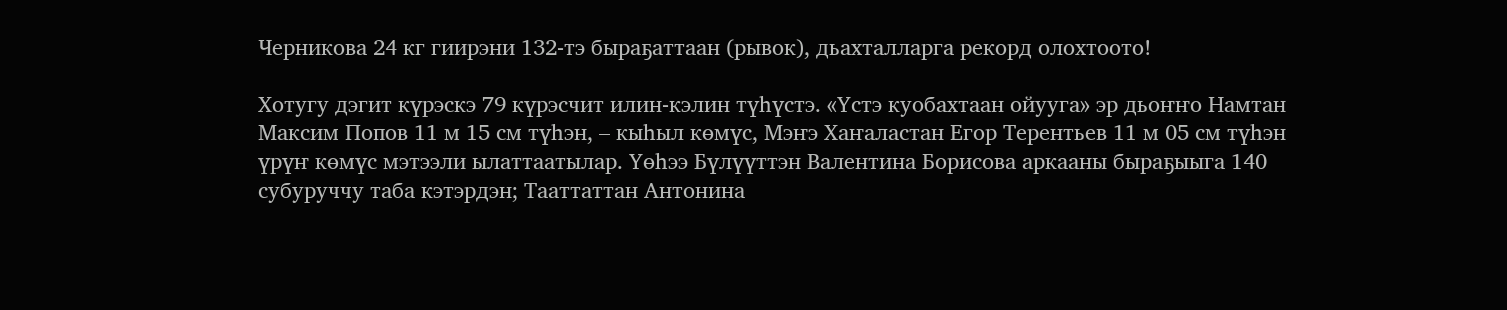Черникова 24 кг гиирэни 132-тэ быраҕаттаан (рывок), дьахталларга рекорд олохтоото!

Хотугу дэгит күрэскэ 79 күрэсчит илин-кэлин түһүстэ. «Үстэ куобахтаан ойууга» эр дьоҥҥо Намтан Максим Попов 11 м 15 см түһэн, – кыһыл көмүс, Мэҥэ Хаҥаластан Егор Терентьев 11 м 05 см түһэн үрүҥ көмүс мэтээли ылаттаатылар. Үөһээ Бүлүүттэн Валентина Борисова аркааны быраҕыыга 140 субуруччу таба кэтэрдэн; Тааттаттан Антонина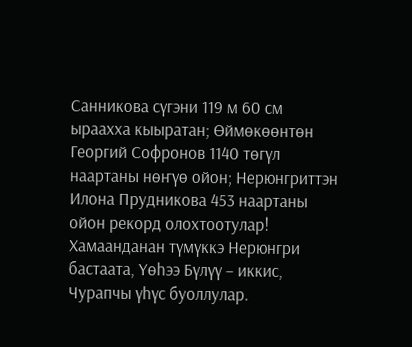Санникова сүгэни 119 м 60 см ыраахха кыыратан; Өймөкөөнтөн Георгий Софронов 1140 төгүл наартаны нөҥүө ойон; Нерюнгриттэн Илона Прудникова 453 наартаны ойон рекорд олохтоотулар! Хамаанданан түмүккэ Нерюнгри бастаата, Үөһээ Бүлүү – иккис, Чурапчы үһүс буоллулар.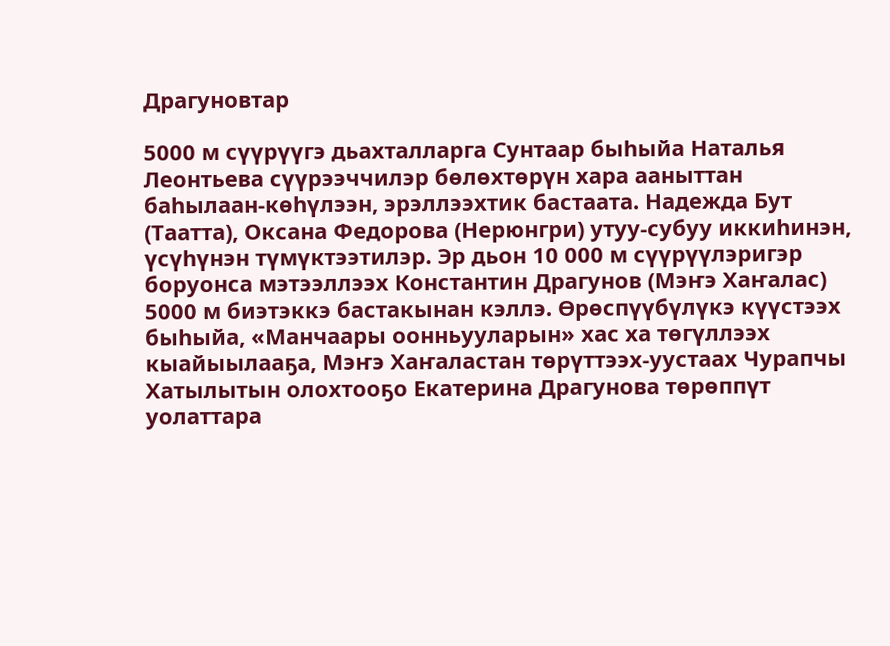Драгуновтар

5000 м сүүрүүгэ дьахталларга Сунтаар быһыйа Наталья Леонтьева сүүрээччилэр бөлөхтөрүн хара ааныттан баһылаан-көһүлээн, эрэллээхтик бастаата. Надежда Бут (Таатта), Оксана Федорова (Нерюнгри) утуу-субуу иккиһинэн, үсүһүнэн түмүктээтилэр. Эр дьон 10 000 м сүүрүүлэригэр боруонса мэтээллээх Константин Драгунов (Мэҥэ Хаҥалас) 5000 м биэтэккэ бастакынан кэллэ. Өрөспүүбүлүкэ күүстээх быһыйа, «Манчаары оонньууларын» хас ха төгүллээх кыайыылааҕа, Мэҥэ Хаҥаластан төрүттээх-уустаах Чурапчы Хатылытын олохтооҕо Екатерина Драгунова төрөппүт уолаттара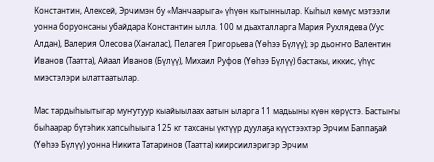Константин, Алексей, Эрчимэн бу «Манчаарыга» үһүөн кытыннылар. Кыһыл көмүс мэтээли уонна боруонсаны убайдара Константин ылла. 100 м дьахталларга Мария Рухлядева (Уус Алдан), Валерия Олесова (Хаҥалас), Пелагея Григорьева (Үөһээ Бүлүү); эр дьоҥҥо Валентин Иванов (Таатта), Айаал Иванов (Бүлүү), Михаил Руфов (Үөһээ Бүлүү) бастакы, иккис, үһүс миэстэлэри ылаттаатылар.

Мас тардыһыытыгар муҥутуур кыайыылаах аатын ыларга 11 мадьыны күөн көрүстэ. Бастыҥы быһаарар бүтэһик хапсыһыыга 125 кг тахсаны үктүүр дуулаҕа күүстээхтэр Эрчим Баппаҕай (Үөһээ Бүлүү) уонна Никита Татаринов (Таатта) киирсиилэригэр Эрчим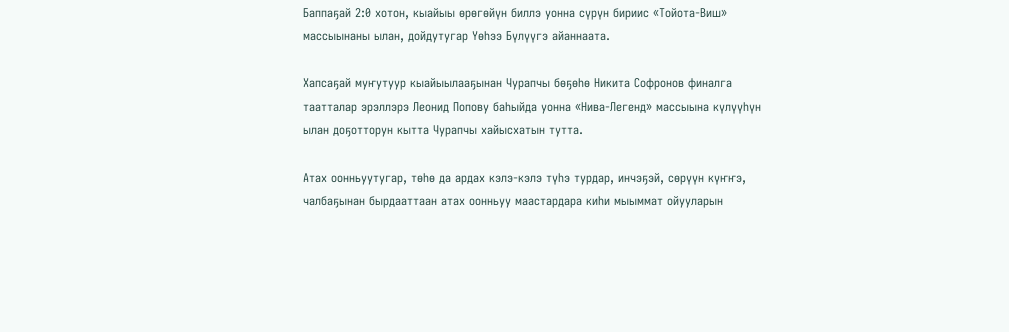Баппаҕай 2:0 хотон, кыайыы өрөгөйүн биллэ уонна сүрүн бириис «Тойота-Виш» массыынаны ылан, дойдутугар Үөһээ Бүлүүгэ айаннаата.

Хапсаҕай муҥутуур кыайыылааҕынан Чурапчы бөҕөһө Никита Софронов финалга таатталар эрэллэрэ Леонид Попову баһыйда уонна «Нива-Легенд» массыына күлүүһүн ылан доҕотторун кытта Чурапчы хайысхатын тутта.

Атах оонньуутугар, төһө да ардах кэлэ-кэлэ түһэ турдар, инчэҕэй, сөрүүн күҥҥэ, чалбаҕынан бырдааттаан атах оонньуу маастардара киһи мыыммат ойууларын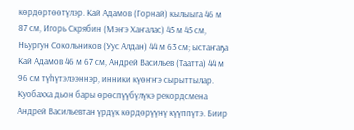көрдөртөөтүлэр. Кай Адамов (Горнай) кылыыга 46 м 87 см, Игорь Скрябин (Мэҥэ Хаҥалас) 45 м 45 см, Ньургун Сокольников (Уус Алдан) 44 м 63 см; ыстаҥаҕа Кай Адамов 46 м 67 см, Андрей Васильев (Таатта) 44 м 96 см түһүтэлээннэр, инники күөҥҥэ сырыттылар. Куобахха дьон бары өрөспүүбүлүкэ рекордсмена Андрей Васильевтан үрдүк көрдөрүүнү күүппүтэ. Биир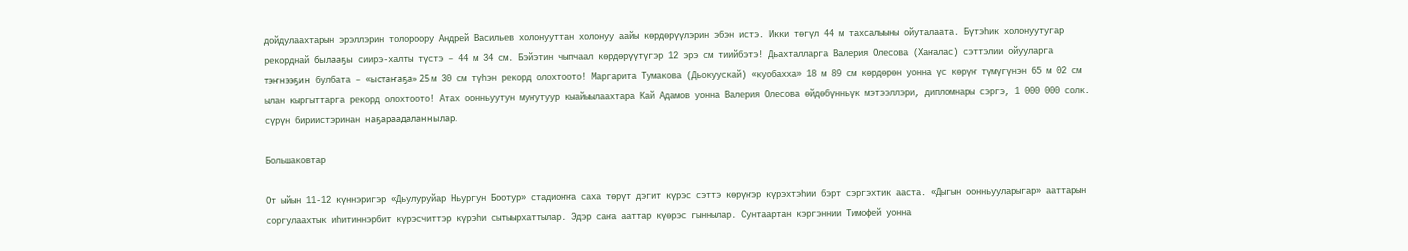дойдулаахтарын эрэллэрин толороору Андрей Васильев холонууттан холонуу аайы көрдөрүүлэрин эбэн истэ. Икки төгүл 44 м тахсалыыны ойуталаата. Бүтэһик холонуутугар рекорднай былааҕы сиирэ-халты түстэ – 44 м 34 см. Бэйэтин чыпчаал көрдөрүүтүгэр 12 эрэ см тиийбэтэ! Дьахталларга Валерия Олесова (Хаҥалас) сэттэлии ойууларга тэҥнээҕин булбата – «ыстаҥаҕа» 25 м 30 см түһэн рекорд олохтоото! Маргарита Тумакова (Дьокуускай) «куобахха» 18 м 89 см көрдөрөн уонна үс көрүҥ түмүгүнэн 65 м 02 см ылан кыргыттарга рекорд олохтоото! Атах оонньуутун муҥутуур кыайыылаахтара Кай Адамов уонна Валерия Олесова өйдөбүнньүк мэтээллэри, дипломнары сэргэ, 1 000 000 солк. сүрүн бириистэринан наҕараадаланнылар.

Большаковтар

От ыйын 11-12 күннэригэр «Дьулуруйар Ньургун Боотур» стадиоҥҥа саха төрүт дэгит күрэс сэттэ көрүҥэр күрэхтэһии бэрт сэргэхтик ааста. «Дыгын оонньууларыгар» ааттарын соргулаахтык иһитиннэрбит күрэсчиттэр күрэһи сытыырхаттылар. Эдэр саҥа ааттар күөрэс гыннылар. Сунтаартан кэргэннии Тимофей уонна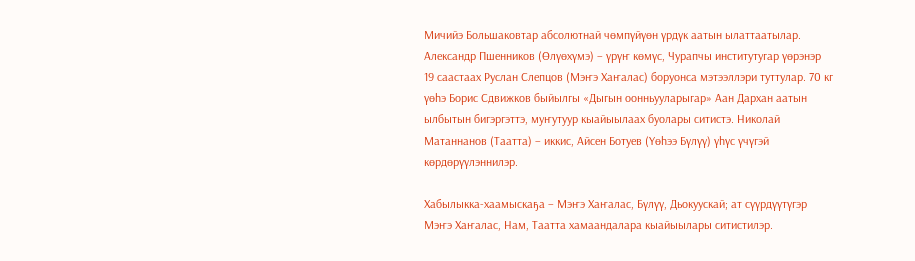Мичийэ Большаковтар абсолютнай чөмпүйүөн үрдүк аатын ылаттаатылар. Александр Пшенников (Өлүөхүмэ) – үрүҥ көмүс, Чурапчы институтугар үөрэнэр 19 саастаах Руслан Слепцов (Мэҥэ Хаҥалас) боруонса мэтээллэри туттулар. 70 кг үөһэ Борис Сдвижков быйылгы «Дыгын оонньууларыгар» Аан Дархан аатын ылбытын бигэргэттэ, муҥутуур кыайыылаах буолары ситистэ. Николай Матаннанов (Таатта) – иккис, Айсен Ботуев (Үөһээ Бүлүү) үһүс үчүгэй көрдөрүүлэннилэр.

Хабылыкка-хаамыскаҕа – Мэҥэ Хаҥалас, Бүлүү, Дьокуускай; ат сүүрдүүтүгэр Мэҥэ Хаҥалас, Нам, Таатта хамаандалара кыайыылары ситистилэр.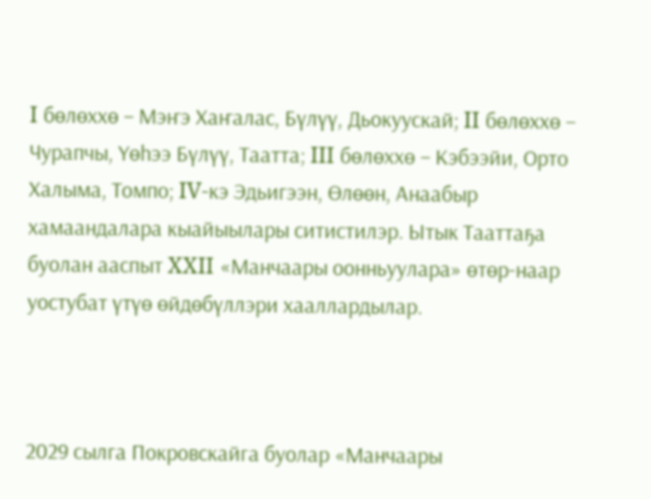I бөлөххө – Мэҥэ Хаҥалас, Бүлүү, Дьокуускай; II бөлөххө – Чурапчы, Үөһээ Бүлүү, Таатта; III бөлөххө – Кэбээйи, Орто Халыма, Томпо; IV-кэ Эдьигээн, Өлөөн, Анаабыр  хамаандалара кыайыылары ситистилэр. Ытык Тааттаҕа буолан ааспыт XXII «Манчаары оонньуулара» өтөр-наар уостубат үтүө өйдөбүллэри хааллардылар.



2029 сылга Покровскайга буолар «Манчаары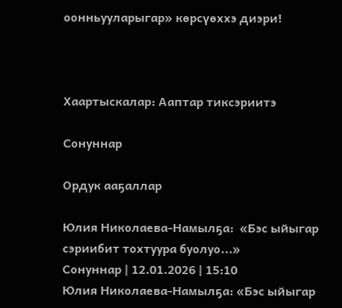оонньууларыгар» көрсүөххэ диэри!



Хаартыскалар: Ааптар тиксэриитэ

Сонуннар

Ордук ааҕаллар

Юлия Николаева-Намылҕа:  «Бэс ыйыгар сэриибит тохтуура буолуо...»
Сонуннар | 12.01.2026 | 15:10
Юлия Николаева-Намылҕа: «Бэс ыйыгар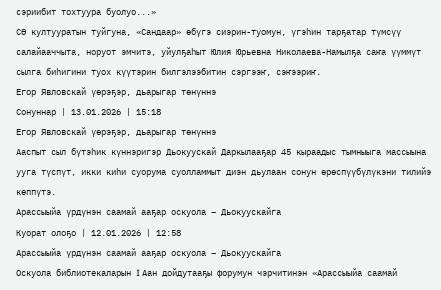сэриибит тохтуура буолуо...»
СӨ култууратын туйгуна, «Сандаар» өбүгэ сиэрин-туомун, үгэһин тарҕатар түмсүү салайааччыта, норуот эмчитэ, уйулҕаһыт Юлия Юрьевна Николаева-Намылҕа саҥа үүммүт сылга биһигини туох күүтэрин билгэлээбитин сэргээҥ, сэҥээриҥ.
Егор Явловскай үөрэҕэр, дьарыгар төнүннэ
Сонуннар | 13.01.2026 | 15:18
Егор Явловскай үөрэҕэр, дьарыгар төнүннэ
Ааспыт сыл бүтэһик күннэригэр Дьокуускай Даркылааҕар 45 кыраадыс тымныыга массыына ууга түспүт, икки киһи суорума суолламмыт диэн дьулаан сонун өрөспүүбүлүкэни тилийэ көппүтэ.
Арассыыйа үрдүнэн саамай ааҕар оскуола – Дьокуускайга
Куорат олоҕо | 12.01.2026 | 12:58
Арассыыйа үрдүнэн саамай ааҕар оскуола – Дьокуускайга
Оскуола библиотекаларын I Аан дойдутааҕы форумун чэрчитинэн «Арассыыйа саамай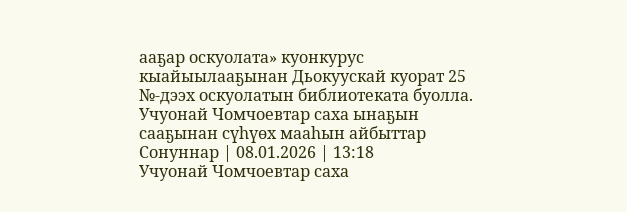ааҕар оскуолата» куонкурус кыайыылааҕынан Дьокуускай куорат 25 №-дээх оскуолатын библиотеката буолла.
Учуонай Чомчоевтар саха ынаҕын сааҕынан сүһүөх мааһын айбыттар
Сонуннар | 08.01.2026 | 13:18
Учуонай Чомчоевтар саха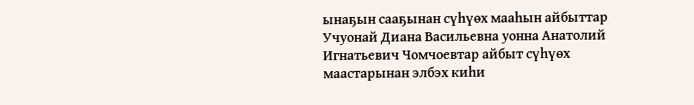ынаҕын сааҕынан сүһүөх мааһын айбыттар
Учуонай Диана Васильевна уонна Анатолий Игнатьевич Чомчоевтар айбыт сүһүөх маастарынан элбэх киһи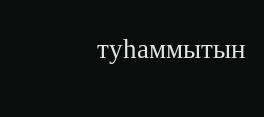туһаммытын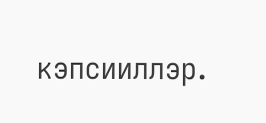кэпсииллэр.